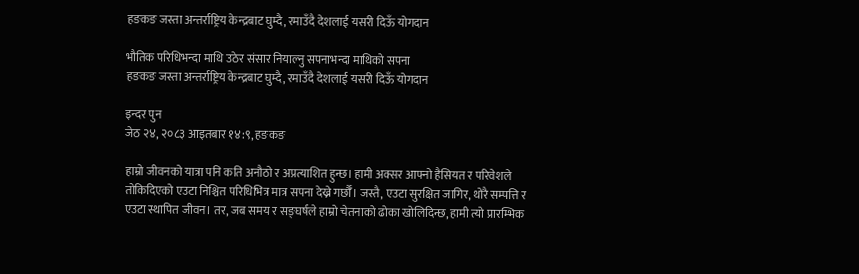हङकङ जस्ता अन्तर्राष्ट्रिय केन्द्रबाट घुम्दै, रमाउँदै देशलाई यसरी दिऊँ योगदान

भौतिक परिधिभन्दा माथि उठेर संसार नियाल्नु सपनाभन्दा माथिको सपना
हङकङ जस्ता अन्तर्राष्ट्रिय केन्द्रबाट घुम्दै, रमाउँदै देशलाई यसरी दिऊँ योगदान

इन्दर पुन
जेठ २४, २०८३ आइतबार १४:९, हङकङ

हाम्रो जीवनको यात्रा पनि कति अनौठो र अप्रत्याशित हुन्छ। हामी अक्सर आफ्नो हैसियत र परिवेशले तोकिदिएको एउटा निश्चित परिधिभित्र मात्र सपना देख्ने गर्छौँ। जस्तै, एउटा सुरक्षित जागिर, थोरै सम्पत्ति र एउटा स्थापित जीवन। तर, जब समय र सङ्घर्षले हाम्रो चेतनाको ढोका खोलिदिन्छ, हामी त्यो प्रारम्भिक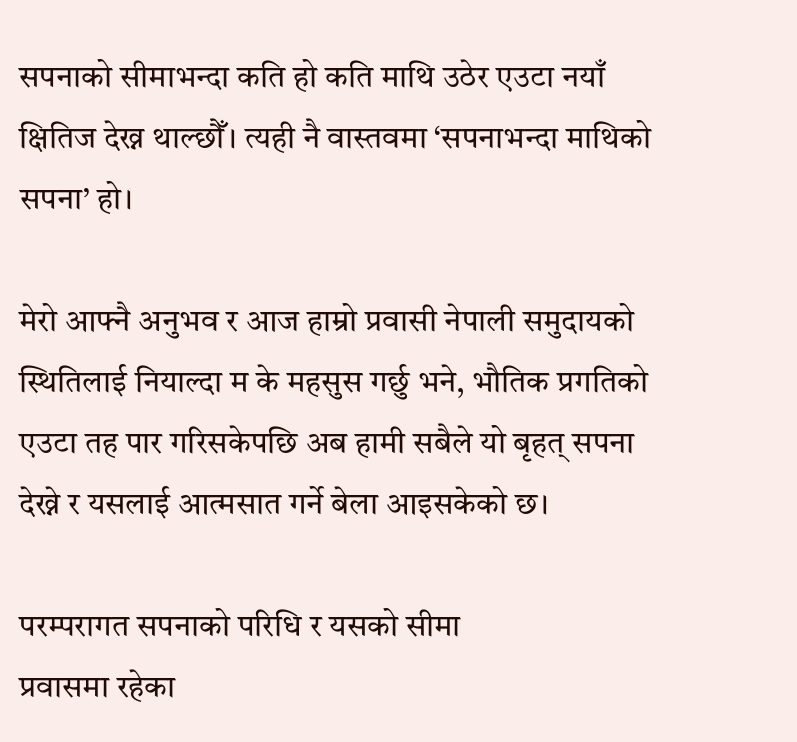सपनाको सीमाभन्दा कति हो कति माथि उठेर एउटा नयाँ क्षितिज देख्न थाल्छौँ। त्यही नै वास्तवमा ‘सपनाभन्दा माथिको सपना’ हो।

मेरो आफ्नै अनुभव र आज हाम्रो प्रवासी नेपाली समुदायको स्थितिलाई नियाल्दा म के महसुस गर्छु भने, भौतिक प्रगतिको एउटा तह पार गरिसकेपछि अब हामी सबैले यो बृहत् सपना देख्ने र यसलाई आत्मसात गर्ने बेला आइसकेको छ।

परम्परागत सपनाको परिधि र यसको सीमा
प्रवासमा रहेका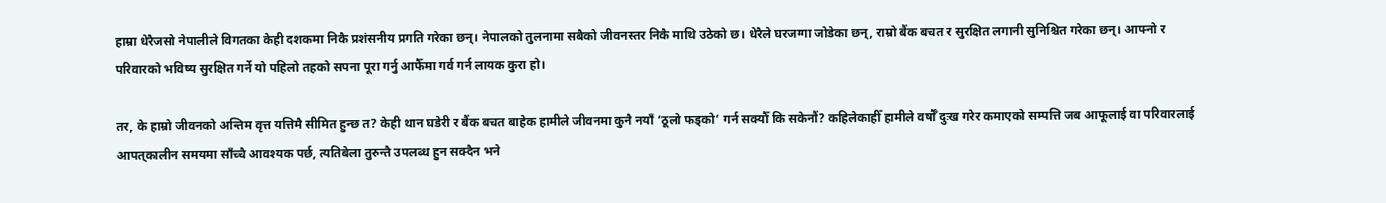हाम्रा धेरैजसो नेपालीले विगतका केही दशकमा निकै प्रशंसनीय प्रगति गरेका छन्। नेपालको तुलनामा सबैको जीवनस्तर निकै माथि उठेको छ। धेरैले घरजग्गा जोडेका छन्, राम्रो बैंक बचत र सुरक्षित लगानी सुनिश्चित गरेका छन्। आफ्नो र परिवारको भविष्य सुरक्षित गर्ने यो पहिलो तहको सपना पूरा गर्नु आफैँमा गर्व गर्न लायक कुरा हो।

तर, के हाम्रो जीवनको अन्तिम वृत्त यत्तिमै सीमित हुन्छ त? केही थान घडेरी र बैंक बचत बाहेक हामीले जीवनमा कुनै नयाँ ‘ठूलो फड्को’ गर्न सक्यौँ कि सकेनौं? कहिलेकाहीँ हामीले वर्षौँ दुःख गरेर कमाएको सम्पत्ति जब आफूलाई वा परिवारलाई आपत्‌कालीन समयमा साँच्चै आवश्यक पर्छ, त्यतिबेला तुरुन्तै उपलब्ध हुन सक्दैन भने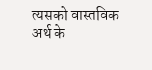त्यसको वास्तविक अर्थ के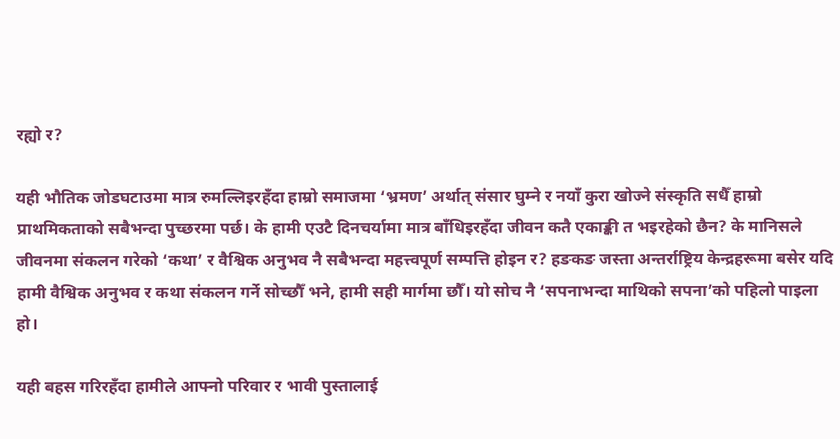रह्यो र?

यही भौतिक जोडघटाउमा मात्र रुमल्लिइरहँदा हाम्रो समाजमा ‘भ्रमण’ अर्थात् संसार घुम्ने र नयाँ कुरा खोज्ने संस्कृति सधैँ हाम्रो प्राथमिकताको सबैभन्दा पुच्छरमा पर्छ। के हामी एउटै दिनचर्यामा मात्र बाँधिइरहँदा जीवन कतै एकाङ्की त भइरहेको छैन? के मानिसले जीवनमा संकलन गरेको ‘कथा’ र वैश्विक अनुभव नै सबैभन्दा महत्त्वपूर्ण सम्पत्ति होइन र? हङकङ जस्ता अन्तर्राष्ट्रिय केन्द्रहरूमा बसेर यदि हामी वैश्विक अनुभव र कथा संकलन गर्ने सोच्छौँ भने, हामी सही मार्गमा छौँ। यो सोच नै ‘सपनाभन्दा माथिको सपना’को पहिलो पाइला हो।

यही बहस गरिरहँदा हामीले आफ्नो परिवार र भावी पुस्तालाई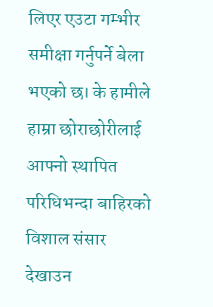लिएर एउटा गम्भीर समीक्षा गर्नुपर्ने बेला भएको छ। के हामीले हाम्रा छोराछोरीलाई आफ्नो स्थापित परिधिभन्दा बाहिरको विशाल संसार देखाउन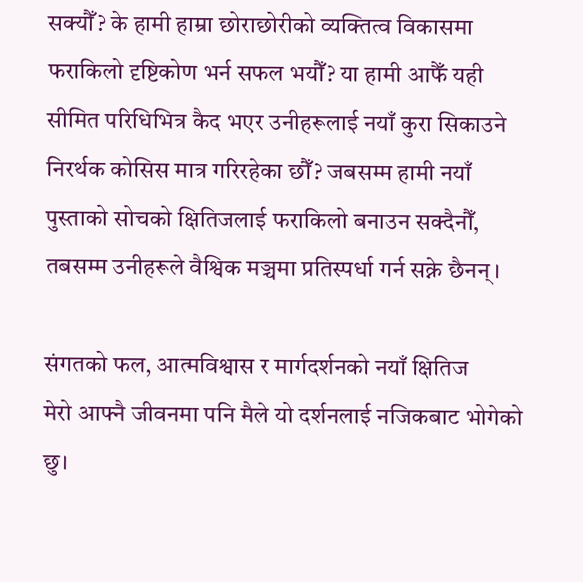सक्यौँ? के हामी हाम्रा छोराछोरीको व्यक्तित्व विकासमा फराकिलो दृष्टिकोण भर्न सफल भयौँ? या हामी आफैँ यही सीमित परिधिभित्र कैद भएर उनीहरूलाई नयाँ कुरा सिकाउने निरर्थक कोसिस मात्र गरिरहेका छौँ? जबसम्म हामी नयाँ पुस्ताको सोचको क्षितिजलाई फराकिलो बनाउन सक्दैनौँ, तबसम्म उनीहरूले वैश्विक मञ्चमा प्रतिस्पर्धा गर्न सक्ने छैनन्।

संगतको फल, आत्मविश्वास र मार्गदर्शनको नयाँ क्षितिज
मेरो आफ्नै जीवनमा पनि मैले यो दर्शनलाई नजिकबाट भोगेको छु।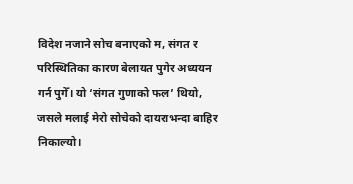विदेश नजाने सोच बनाएको म, संगत र परिस्थितिका कारण बेलायत पुगेर अध्ययन गर्न पुगेँ। यो ‘संगत गुणाको फल’ थियो, जसले मलाई मेरो सोचेको दायराभन्दा बाहिर निकाल्यो।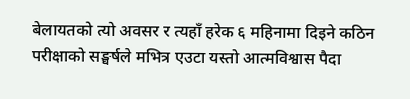बेलायतको त्यो अवसर र त्यहाँ हरेक ६ महिनामा दिइने कठिन परीक्षाको सङ्घर्षले मभित्र एउटा यस्तो आत्मविश्वास पैदा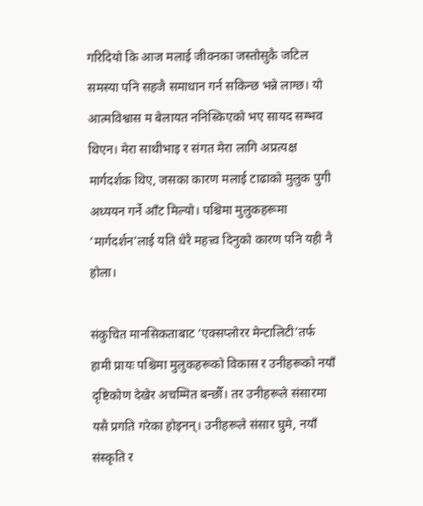गरिदियो कि आज मलाई जीवनका जस्तोसुकै जटिल समस्या पनि सहजै समाधान गर्न सकिन्छ भन्ने लाग्छ। यो आत्मविश्वास म बेलायत ननिस्किएको भए सायद सम्भव थिएन। मेरा साथीभाइ र संगत मेरा लागि अप्रत्यक्ष मार्गदर्शक थिए, जसका कारण मलाई टाढाको मुलुक पुगी अध्ययन गर्ने आँट मिल्यो। पश्चिमा मुलुकहरूमा ‘मार्गदर्शन’लाई यति धेरै महत्त्व दिनुको कारण पनि यही नै होला।

संकुचित मानसिकताबाट ‘एक्सप्लोरर मेन्टालिटी’तर्फ
हामी प्रायः पश्चिमा मुलुकहरूको विकास र उनीहरूको नयाँ दृष्टिकोण देखेर अचम्मित बन्छौँ। तर उनीहरूले संसारमा यसै प्रगति गरेका होइनन्। उनीहरूले संसार घुमे, नयाँ संस्कृति र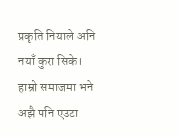प्रकृति नियाले अनि नयाँ कुरा सिके। हाम्रो समाजमा भने अझै पनि एउटा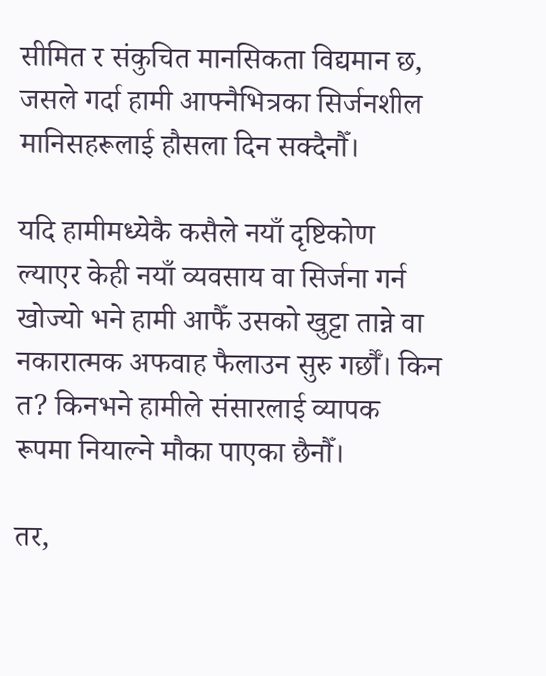सीमित र संकुचित मानसिकता विद्यमान छ, जसले गर्दा हामी आफ्नैभित्रका सिर्जनशील मानिसहरूलाई हौसला दिन सक्दैनौँ।

यदि हामीमध्येकै कसैले नयाँ दृष्टिकोण ल्याएर केही नयाँ व्यवसाय वा सिर्जना गर्न खोज्यो भने हामी आफैँ उसको खुट्टा तान्ने वा नकारात्मक अफवाह फैलाउन सुरु गर्छौँ। किन त? किनभने हामीले संसारलाई व्यापक रूपमा नियाल्ने मौका पाएका छैनौँ।

तर,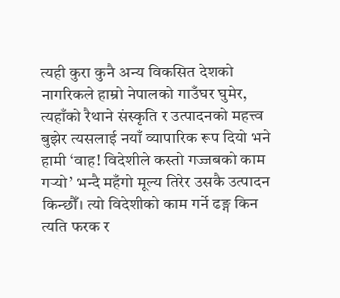त्यही कुरा कुनै अन्य विकसित देशको नागरिकले हाम्रो नेपालको गाउँघर घुमेर, त्यहाँको रैथाने संस्कृति र उत्पादनको महत्त्व बुझेर त्यसलाई नयाँ व्यापारिक रूप दियो भने हामी ‘वाह! विदेशीले कस्तो गज्जबको काम गर्‍यो’ भन्दै महँगो मूल्य तिरेर उसकै उत्पादन किन्छौँ। त्यो विदेशीको काम गर्ने ढङ्ग किन त्यति फरक र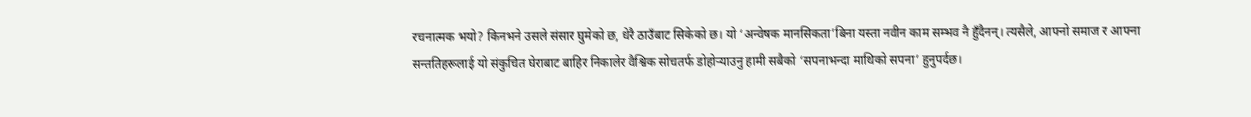रचनात्मक भयो? किनभने उसले संसार घुमेको छ, धेरै ठाउँबाट सिकेको छ। यो ‘अन्वेषक मानसिकता’बिना यस्ता नवीन काम सम्भव नै हुँदैनन्। त्यसैले, आफ्नो समाज र आफ्ना सन्ततिहरूलाई यो संकुचित घेराबाट बाहिर निकालेर वैश्विक सोचतर्फ डोहोर्‍याउनु हामी सबैको ‘सपनाभन्दा माथिको सपना’ हुनुपर्दछ।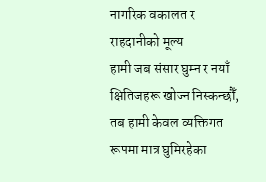नागरिक वकालत र राहदानीको मूल्य
हामी जब संसार घुम्न र नयाँ क्षितिजहरू खोज्न निस्कन्छौँ, तब हामी केवल व्यक्तिगत रूपमा मात्र घुमिरहेका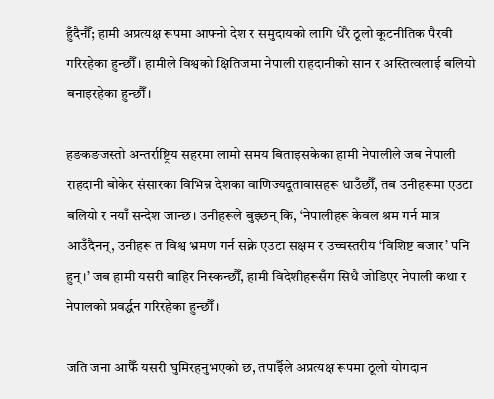हुँदैनौँ; हामी अप्रत्यक्ष रूपमा आफ्नो देश र समुदायको लागि धेरै ठूलो कूटनीतिक पैरवी गरिरहेका हुन्छौँ। हामीले विश्वको क्षितिजमा नेपाली राहदानीको सान र अस्तित्वलाई बलियो बनाइरहेका हुन्छौँ।

हङकङजस्तो अन्तर्राष्ट्रिय सहरमा लामो समय बिताइसकेका हामी नेपालीले जब नेपाली राहदानी बोकेर संसारका विभिन्न देशका वाणिज्यदूतावासहरू धाउँछौँ, तब उनीहरूमा एउटा बलियो र नयाँ सन्देश जान्छ। उनीहरूले बुझ्छन् कि, ‘नेपालीहरू केवल श्रम गर्न मात्र आउँदैनन्, उनीहरू त विश्व भ्रमण गर्न सक्ने एउटा सक्षम र उच्चस्तरीय ‘विशिष्ट बजार’ पनि हुन्।’ जब हामी यसरी बाहिर निस्कन्छौँ, हामी विदेशीहरूसँग सिधै जोडिएर नेपाली कथा र नेपालको प्रवर्द्धन गरिरहेका हुन्छौँ।

जति जना आफैँ यसरी घुमिरहनुभएको छ, तपाईँले अप्रत्यक्ष रूपमा ठूलो योगदान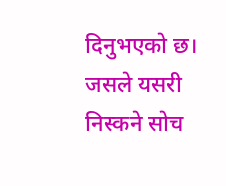दिनुभएको छ। जसले यसरी निस्कने सोच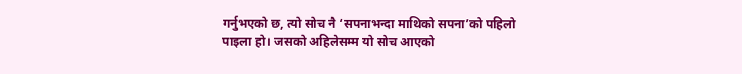गर्नुभएको छ, त्यो सोच नै ‘सपनाभन्दा माथिको सपना’को पहिलो पाइला हो। जसको अहिलेसम्म यो सोच आएको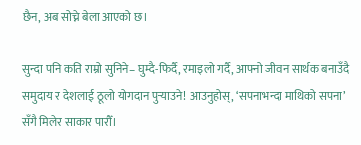छैन, अब सोच्ने बेला आएको छ।

सुन्दा पनि कति राम्रो सुनिने– घुम्दै-फिर्दै, रमाइलो गर्दै, आफ्नो जीवन सार्थक बनाउँदै समुदाय र देशलाई ठूलो योगदान पुर्‍याउने! आउनुहोस्, ‘सपनाभन्दा माथिको सपना’ सँगै मिलेर साकार पारौँ।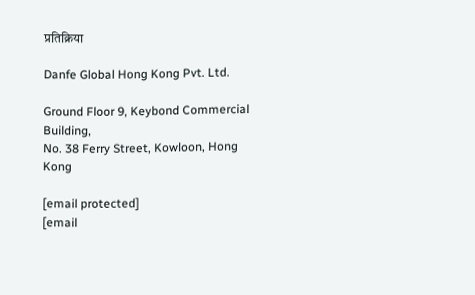प्रतिक्रिया

Danfe Global Hong Kong Pvt. Ltd.

Ground Floor 9, Keybond Commercial Building,
No. 38 Ferry Street, Kowloon, Hong Kong

[email protected]
[email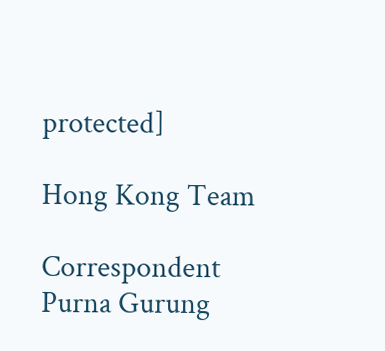protected]

Hong Kong Team

Correspondent
Purna Gurung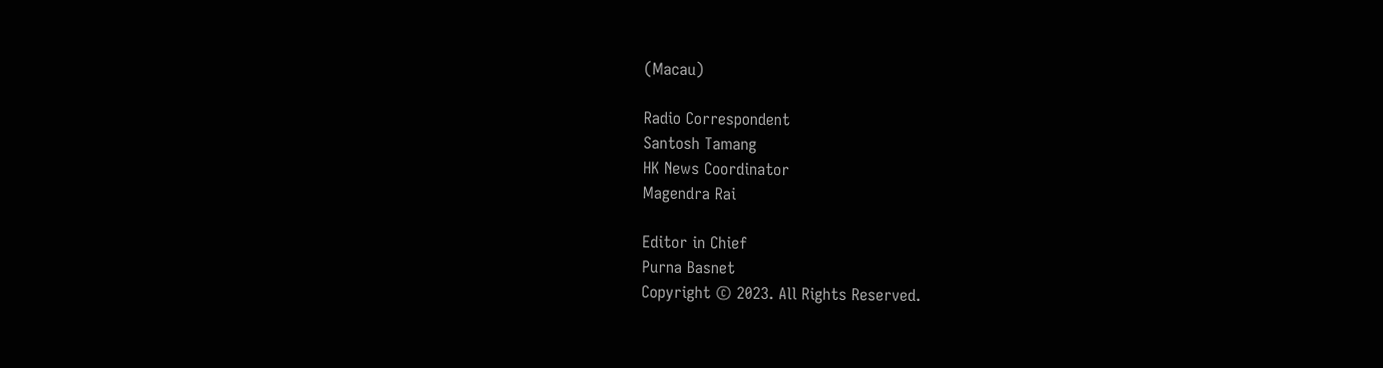(Macau)

Radio Correspondent
Santosh Tamang
HK News Coordinator
Magendra Rai

Editor in Chief
Purna Basnet
Copyright © 2023. All Rights Reserved.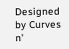Designed by Curves n'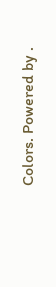Colors. Powered by .